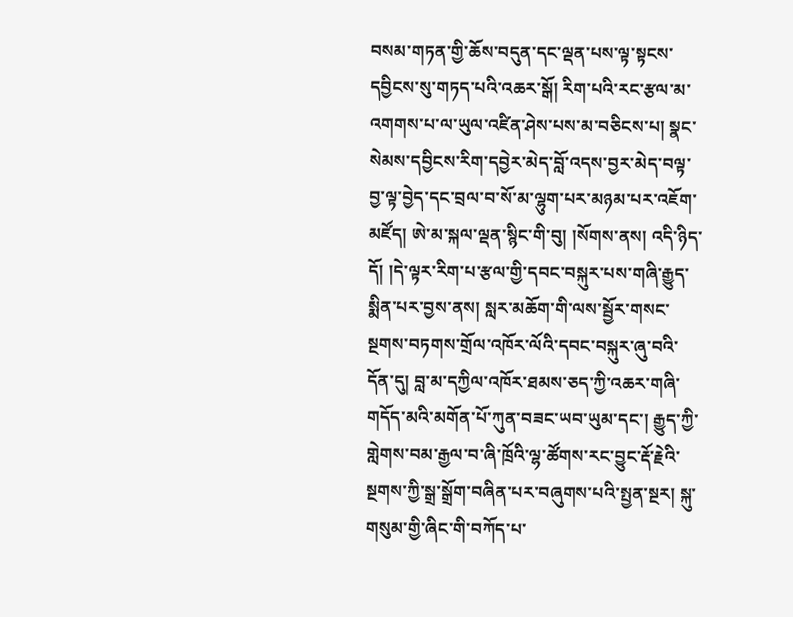བསམ་གཏན་གྱི་ཆོས་བདུན་དང་ལྡན་པས་ལྟ་སྟངས་དབྱིངས་སུ་གཏད་པའི་འཆར་སྒོ། རིག་པའི་རང་རྩལ་མ་འགགས་པ་ལ་ཡུལ་འཛིན་ཤེས་པས་མ་བཅིངས་པ། སྣང་སེམས་དབྱིངས་རིག་དབྱེར་མེད་བློ་འདས་བྱར་མེད་བལྟ་བྱ་ལྟ་བྱེད་དང་བྲལ་བ་སོ་མ་ལྷུག་པར་མཉམ་པར་འཇོག་མཛོད། ཨེ་མ་སྐལ་ལྡན་སྙིང་གི་བུ། །སོགས་ནས། འདི་ཉིད་དོ། །དེ་ལྟར་རིག་པ་རྩལ་གྱི་དབང་བསྐུར་པས་གཞི་རྒྱུད་སྨིན་པར་བྱས་ནས། སླར་མཆོག་གི་ལས་སྦྱོར་གསང་སྔགས་བཏགས་གྲོལ་འཁོར་ལོའི་དབང་བསྐུར་ཞུ་བའི་དོན་དུ། བླ་མ་དཀྱིལ་འཁོར་ཐམས་ཅད་ཀྱི་འཆར་གཞི་གདོད་མའི་མགོན་པོ་ཀུན་བཟང་ཡབ་ཡུམ་དང་། རྒྱུད་ཀྱི་གླེགས་བམ་རྒྱལ་བ་ཞི་ཁྲོའི་ལྷ་ཚོགས་རང་བྱུང་རྡོ་རྗེའི་སྔགས་ཀྱི་སྒྲ་སྒྲོག་བཞིན་པར་བཞུགས་པའི་སྤྱན་སྔར། སྐུ་གསུམ་གྱི་ཞིང་གི་བཀོད་པ་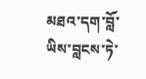མཐའ་དག་བློ་ཡིས་བླངས་ཏེ་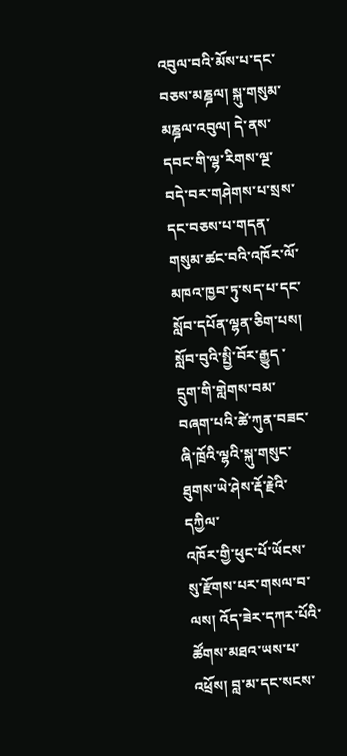འབུལ་བའི་མོས་པ་དང་བཅས་མཎྜལ། སྐུ་གསུམ་མཎྜལ་འབུལ། དེ་ནས་དབང་གི་ལྷ་རིགས་ལྔ་བདེ་བར་གཤེགས་པ་སྲས་དང་བཅས་པ་གདན་ གསུམ་ཚང་བའི་འཁོར་ལོ་མཁའ་ཁྱབ་ཏུ་སད་པ་དང་སློབ་དཔོན་ལྷན་ཅིག་པས། སློབ་བུའི་སྤྱི་བོར་རྒྱུད ་དྲུག་གི་གླེགས་བམ་བཞག་པའི་ཚེ་ཀུན་བཟང་ཞི་ཁྲོའི་ལྷའི་སྐུ་གསུང་ཐུགས་ཡེ་ཤེས་རྡོ་རྗེའི་དཀྱིལ་
འཁོར་གྱི་ཕུང་པོ་ཡོངས་སུ་རྫོགས་པར་གསལ་བ་ལས། འོད་ཟེར་དཀར་པོའི་ཚོགས་མཐའ་ཡས་པ་འཕྲོས། བླ་མ་དང་སངས་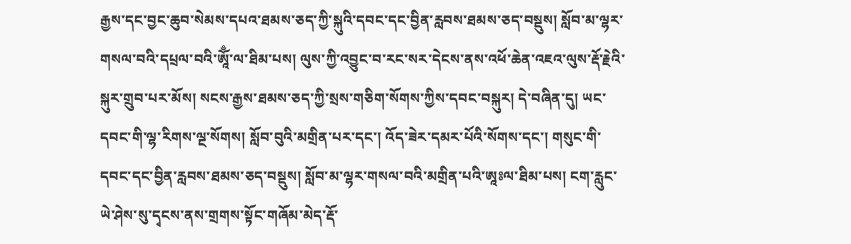རྒྱས་དང་བྱང་ཆུབ་སེམས་དཔའ་ཐམས་ཅད་ཀྱི་སྐུའི་དབང་དང་བྱིན་རླབས་ཐམས་ཅད་བསྡུས། སློབ་མ་ལྷར་གསལ་བའི་དཔྲལ་བའི་ཨཱོྃ་ལ་ཐིམ་པས། ལུས་ཀྱི་འབྱུང་བ་རང་སར་དེངས་ནས་འཕོ་ཆེན་འཇའ་ལུས་རྡོ་རྗེའི་སྐུར་གྲུབ་པར་མོས། སངས་རྒྱས་ཐམས་ཅད་ཀྱི་སྲས་གཅིག་སོགས་ཀྱིས་དབང་བསྐུར། དེ་བཞིན་དུ། ཡང་དབང་གི་ལྷ་རིགས་ལྔ་སོགས། སློབ་བུའི་མགྲིན་པར་དང་། འོད་ཟེར་དམར་པོའི་སོགས་དང་། གསུང་གི་དབང་དང་བྱིན་རླབས་ཐམས་ཅད་བསྡུས། སློབ་མ་ལྷར་གསལ་བའི་མགྲིན་པའི་ཨཱཿལ་ཐིམ་པས། ངག་རླུང་ཡེ་ཤེས་སུ་དྭངས་ནས་གྲགས་སྟོང་གཞོམ་མེད་རྡོ་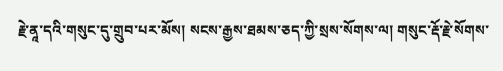རྗེ་ནཱ་དའི་གསུང་དུ་གྲུབ་པར་མོས། སངས་རྒྱས་ཐམས་ཅད་ཀྱི་སྲས་སོགས་ལ། གསུང་རྡོ་རྗེ་སོགས་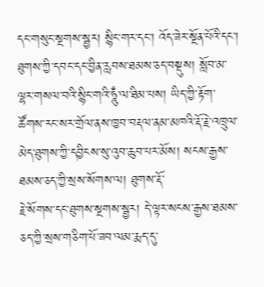དང་གསུང་སྔགས་སྦྱར། སྙིང་གར་དང་། འོད་ཟེར་སྔོན་པོའི་དང་། ཐུགས་ཀྱི་དབང་དང་བྱིན་རླབས་ཐམས་ཅད་བསྡུས། སློབ་མ་ལྷར་གསལ་བའི་སྙིང་གའི་ཧཱུྃ་ལ་ཐིམ་པས། ཡིད་ཀྱི་རྟོག་ཚོགས་རང་སར་གྲོལ་ནས་ཁྱབ་བརྡལ་ནམ་མཁའི་རྡོ་རྗེ་འཁྲུལ་མེད་ཐུགས་ཀྱི་དབྱིངས་སུ་འུབ་ཆུབ་པར་མོས། སངས་རྒྱས་ཐམས་ཅད་ཀྱི་སྲས་སོགས་ལ། ཐུགས་རྡོ་
རྗེ་སོགས་དང་ཐུགས་སྔགས་སྦྱར། དེ་ལྟར་སངས་རྒྱས་ཐམས་ཅད་ཀྱི་སྲས་གཅིག་པོ་ཟབ་ལམ་རྨད་དུ་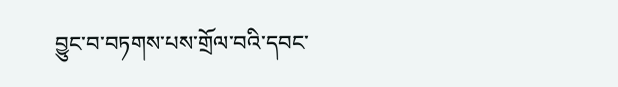བྱུང་བ་བཏགས་པས་གྲོལ་བའི་དབང་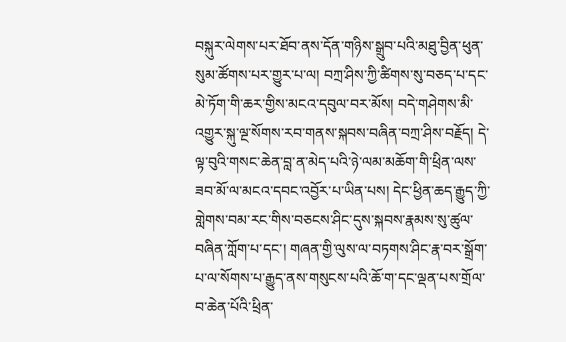བསྐུར་ལེགས་པར་ཐོབ་ནས་དོན་གཉིས་སྒྲུབ་པའི་མཐུ་བྱིན་ཕུན་སུམ་ཚོགས་པར་གྱུར་པ་ལ། བཀྲ་ཤིས་ཀྱི་ཚིགས་སུ་བཅད་པ་དང་མེ་ཏོག་གི་ཆར་གྱིས་མངའ་དབུལ་བར་མོས། བདེ་གཤེགས་མི་འགྱུར་སྐུ་ལྔ་སོགས་རབ་གནས་སྐབས་བཞིན་བཀྲ་ཤིས་བརྗོད། དེ་ལྟ་བུའི་གསང་ཆེན་བླ་ན་མེད་པའི་ཉེ་ལམ་མཆོག་གི་ཕྲིན་ལས་ཟབ་མོ་ལ་མངའ་དབང་འབྱོར་པ་ཡིན་པས། དེང་ཕྱིན་ཆད་རྒྱུད་ཀྱི་གླེགས་བམ་རང་གིས་བཅངས་ཤིང་དུས་སྐབས་རྣམས་སུ་ཚུལ་བཞིན་ཀློག་པ་དང་། གཞན་གྱི་ལུས་ལ་བཏགས་ཤིང་རྣ་བར་སྒྲོག་པ་ལ་སོགས་པ་རྒྱུད་ནས་གསུངས་པའི་ཆོ་ག་དང་ལྡན་པས་གྲོལ་བ་ཆེན་པོའི་ཕྲིན་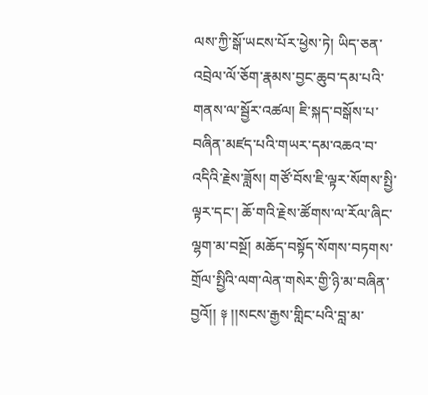ལས་ཀྱི་སྒོ་ཡངས་པོར་ཕྱེས་ཏེ། ཡིད་ཅན་འབྲེལ་ལོ་ཅོག་རྣམས་བྱང་ཆུབ་དམ་པའི་གནས་ལ་སྦྱོར་འཚལ། ཇི་སྐད་བསྒོས་པ་བཞིན་མཛད་པའི་གཡར་དམ་འཆའ་བ་འདིའི་རྗེས་ཟློས། གཙོ་བོས་ཇི་ལྟར་སོགས་སྤྱི་ལྟར་དང་། ཆོ་གའི་རྗེས་ཚོགས་ལ་རོལ་ཞིང་ལྷག་མ་བསྔོ། མཆོད་བསྟོད་སོགས་བཏགས་གྲོལ་སྤྱིའི་ལག་ལེན་གསེར་གྱི་ཉི་མ་བཞིན་བྱའོ།། ༈ །།སངས་རྒྱས་གླིང་པའི་བླ་མ་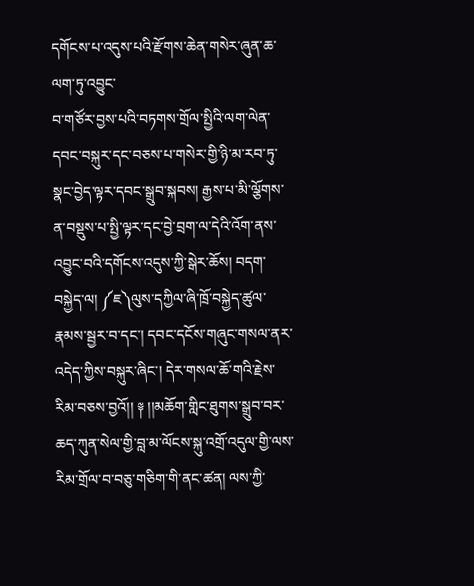དགོངས་པ་འདུས་པའི་རྫོགས་ཆེན་གསེར་ཞུན་ཆ་ལག་ཏུ་འབྱུང་
བ་གཙོར་བྱས་པའི་བཏགས་གྲོལ་སྤྱིའི་ལག་ལེན་དབང་བསྐུར་དང་བཅས་པ་གསེར་གྱི་ཉི་མ་རབ་ཏུ་སྣང་བྱེད་ལྟར་དབང་སྒྲུབ་སྐབས། རྒྱས་པ་མི་ལྕོགས་ན་བསྡུས་པ་སྤྱི་ལྟར་དང་བྱེ་བྲག་ལ་དེའི་འོག་ནས་འབྱུང་བའི་དགོངས་འདུས་ཀྱི་སྒེར་ཆོས། བདག་བསྐྱེད་ལ། ༼ཇ༽ལུས་དཀྱིལ་ཞི་ཁྲོ་བསྐྱེད་ཚུལ་རྣམས་སྦྱར་བ་དང་། དབང་དངོས་གཞུང་གསལ་ནར་འདེད་ཀྱིས་བསྐུར་ཞིང་། དེར་གསལ་ཆོ་གའི་རྗེས་རིམ་བཅས་བྱའོ།། ༈ །།མཆོག་གླིང་ཐུགས་སྒྲུབ་བར་ཆད་ཀུན་སེལ་གྱི་བླ་མ་ལོངས་སྐུ་འགྲོ་འདུལ་གྱི་ལས་རིམ་གྲོལ་བ་བཅུ་གཅིག་གི་ནང་ཚན། ལས་ཀྱི་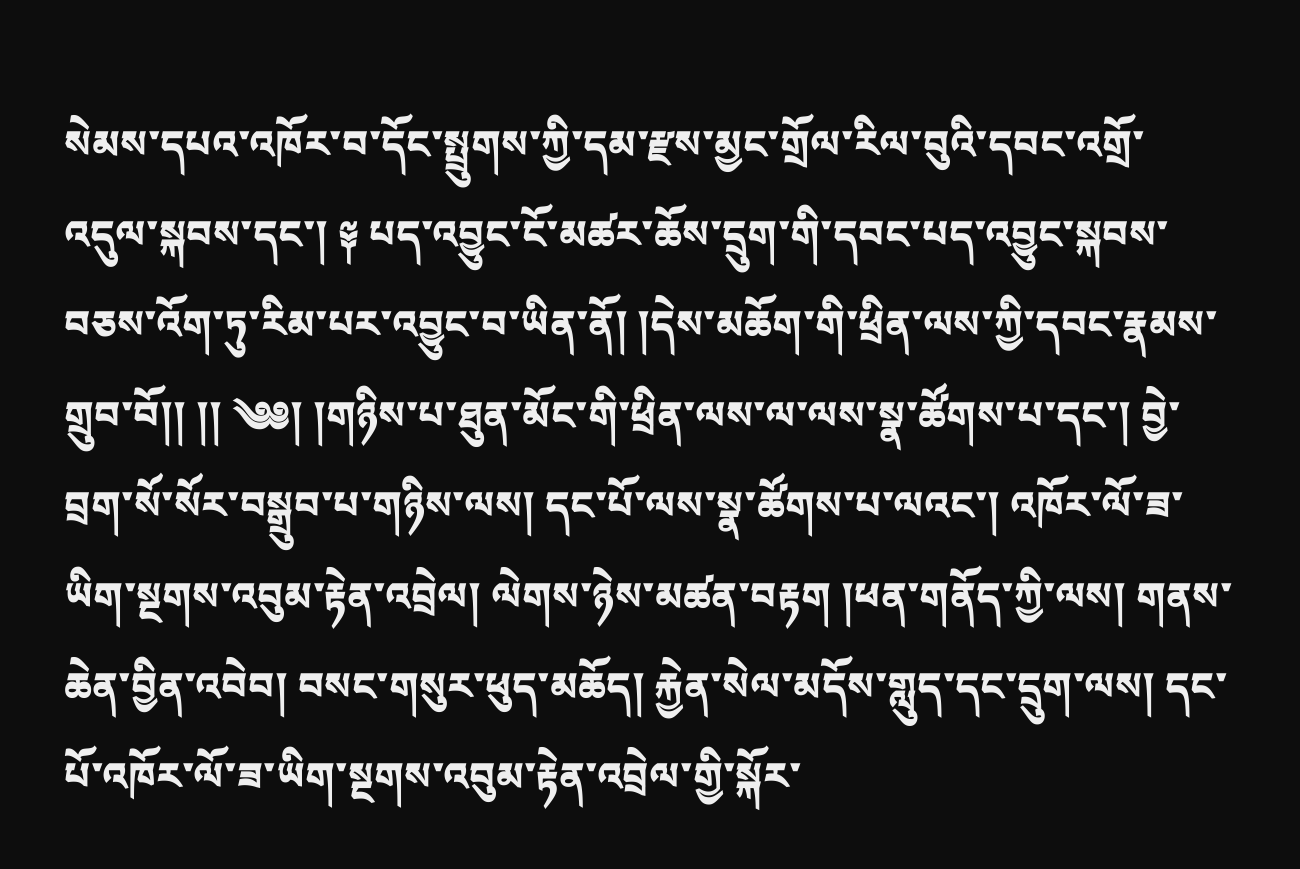སེམས་དཔའ་འཁོར་བ་དོང་སྤྲུགས་ཀྱི་དམ་རྫས་མྱང་གྲོལ་རིལ་བུའི་དབང་འགྲོ་འདུལ་སྐབས་དང་། ༈ པད་འབྱུང་ངོ་མཚར་ཆོས་དྲུག་གི་དབང་པད་འབྱུང་སྐབས་བཅས་འོག་ཏུ་རིམ་པར་འབྱུང་བ་ཡིན་ནོ། །དེས་མཆོག་གི་ཕྲིན་ལས་ཀྱི་དབང་རྣམས་གྲུབ་བོ།། །། ༄༅། །གཉིས་པ་ཐུན་མོང་གི་ཕྲིན་ལས་ལ་ལས་སྣ་ཚོགས་པ་དང་། བྱེ་བྲག་སོ་སོར་བསྒྲུབ་པ་གཉིས་ལས། དང་པོ་ལས་སྣ་ཚོགས་པ་ལའང་། འཁོར་ལོ་ཟ་ཡིག་སྔགས་འབུམ་རྟེན་འབྲེལ། ལེགས་ཉེས་མཚན་བརྟག །ཕན་གནོད་ཀྱི་ལས། གནས་ཆེན་བྱིན་འབེབ། བསང་གསུར་ཕུད་མཆོད། རྐྱེན་སེལ་མདོས་གླུད་དང་དྲུག་ལས། དང་པོ་འཁོར་ལོ་ཟ་ཡིག་སྔགས་འབུམ་རྟེན་འབྲེལ་གྱི་སྐོར་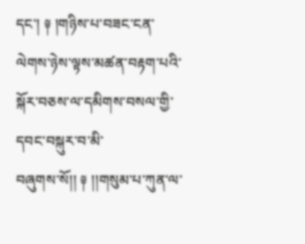དང་། ༈ །གཉིས་པ་བཟང་ངན་ལེགས་ཉེས་ལྟས་མཚན་བརྟག་པའི་སྐོར་བཅས་ལ་དམིགས་བསལ་གྱི་དབང་བསྐུར་བ་མི་
བཞུགས་སོ།། ༈ །།གསུམ་པ་ཀུན་ལ་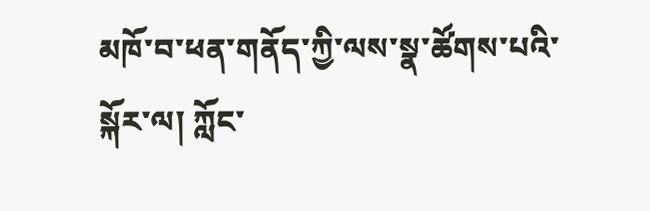མཁོ་བ་ཕན་གནོད་ཀྱི་ལས་སྣ་ཚོགས་པའི་སྐོར་ལ། ཀློང་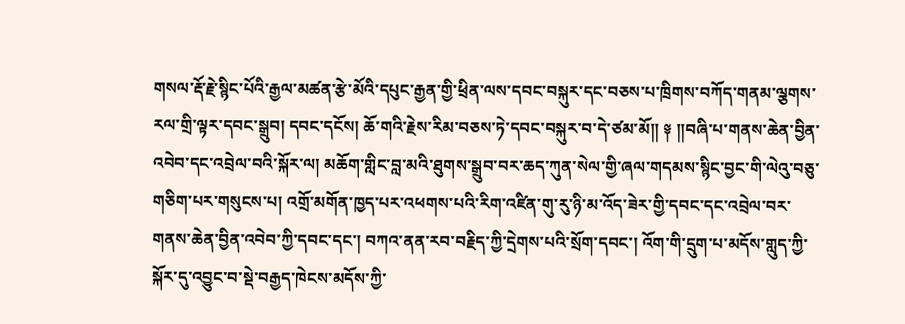གསལ་རྡོ་རྗེ་སྙིང་པོའི་རྒྱལ་མཚན་རྩེ་མོའི་དཔུང་རྒྱན་གྱི་ཕྲིན་ལས་དབང་བསྐུར་དང་བཅས་པ་ཁྲིགས་བཀོད་གནམ་ལྕགས་རལ་གྲི་ལྟར་དབང་སྒྲུབ། དབང་དངོས། ཆོ་གའི་རྗེས་རིམ་བཅས་ཏེ་དབང་བསྐུར་བ་དེ་ཙམ་མོ།། ༈ །།བཞི་པ་གནས་ཆེན་བྱིན་འབེབ་དང་འབྲེལ་བའི་སྐོར་ལ། མཆོག་གླིང་བླ་མའི་ཐུགས་སྒྲུབ་བར་ཆད་ཀུན་སེལ་གྱི་ཞལ་གདམས་སྙིང་བྱང་གི་ལེའུ་བཅུ་གཅིག་པར་གསུངས་པ། འགྲོ་མགོན་ཁྱད་པར་འཕགས་པའི་རིག་འཛིན་གུ་རུ་ཉི་མ་འོད་ཟེར་གྱི་དབང་དང་འབྲེལ་བར་གནས་ཆེན་བྱིན་འབེབ་ཀྱི་དབང་དང་། བཀའ་ནན་རབ་བརྗིད་ཀྱི་དྲེགས་པའི་སྲོག་དབང་། འོག་གི་དྲུག་པ་མདོས་གླུད་ཀྱི་སྐོར་དུ་འབྱུང་བ་སྡེ་བརྒྱད་ཁེངས་མདོས་ཀྱི་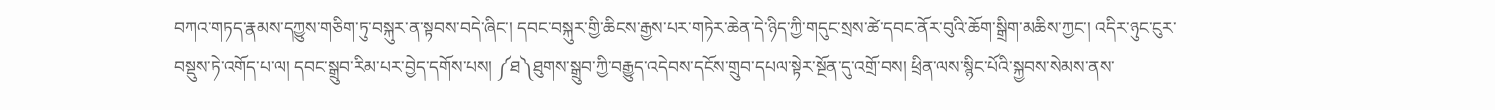བཀའ་གཏད་རྣམས་དཀྱུས་གཅིག་ཏུ་བསྐུར་ན་སྟབས་བདེ་ཞིང་། དབང་བསྐུར་གྱི་ཆིངས་རྒྱས་པར་གཏེར་ཆེན་དེ་ཉིད་ཀྱི་གདུང་སྲས་ཚེ་དབང་ནོར་བུའི་ཆོག་སྒྲིག་མཆིས་ཀྱང་། འདིར་ཉུང་ངུར་བསྡུས་ཏེ་འགོད་པ་ལ། དབང་སྒྲུབ་རིམ་པར་བྱེད་དགོས་པས། ༼ཐ༽ཐུགས་སྒྲུབ་ཀྱི་བརྒྱུད་འདེབས་དངོས་གྲུབ་དཔལ་སྟེར་སྔོན་དུ་འགྲོ་བས། ཕྲིན་ལས་སྙིང་པོའི་སྐྱབས་སེམས་ནས་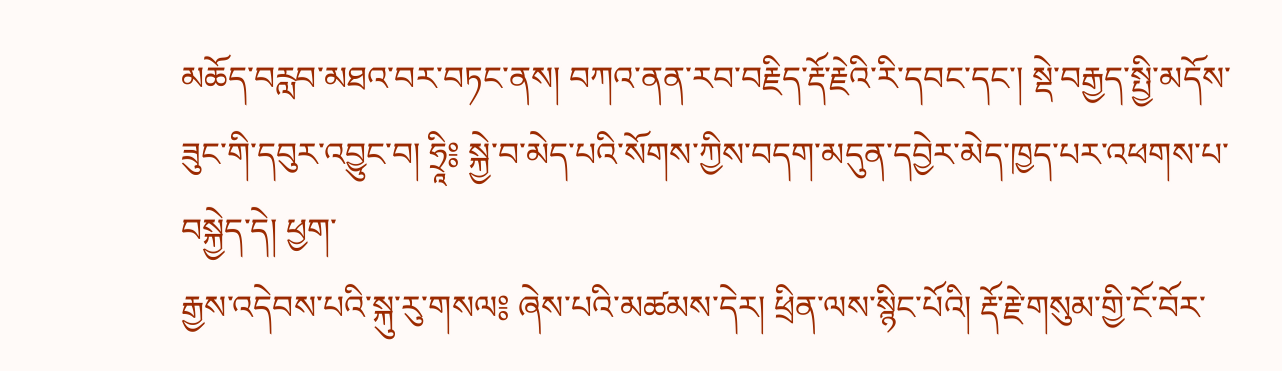མཆོད་བརླབ་མཐའ་བར་བཏང་ནས། བཀའ་ནན་རབ་བརྗིད་རྡོ་རྗེའི་རི་དབང་དང་། སྡེ་བརྒྱད་སྤྱི་མདོས་ཟུང་གི་དབུར་འབྱུང་བ། ཧྲཱི༔ སྐྱེ་བ་མེད་པའི་སོགས་ཀྱིས་བདག་མདུན་དབྱེར་མེད་ཁྱད་པར་འཕགས་པ་བསྐྱེད་དེ། ཕྱག་
རྒྱས་འདེབས་པའི་སྐུ་རུ་གསལ༔ ཞེས་པའི་མཚམས་དེར། ཕྲིན་ལས་སྙིང་པོའི། རྡོ་རྗེ་གསུམ་གྱི་ངོ་བོར་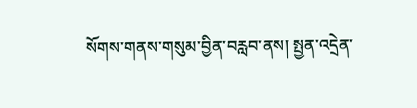སོགས་གནས་གསུམ་བྱིན་བརླབ་ནས། སྤྱན་འདྲེན་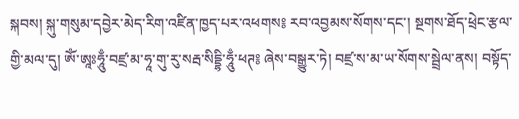སྐབས། སྐུ་གསུམ་དབྱེར་མེད་རིག་འཛིན་ཁྱད་པར་འཕགས༔ རབ་འབྱམས་སོགས་དང་། སྔགས་ཐོད་ཕྲེང་རྩལ་གྱི་མལ་དུ། ཨོཾ་ཨཱཿཧཱུྃ་བཛྲ་མ་ཧཱ་གུ་རུ་སརྦ་སིདྡྷི་ཧཱུྃ་ཕཊ༔ ཞེས་བསྒྱུར་ཏེ། བཛྲ་ས་མ་ཡ་སོགས་སྦྲེལ་ནས། བསྟོད་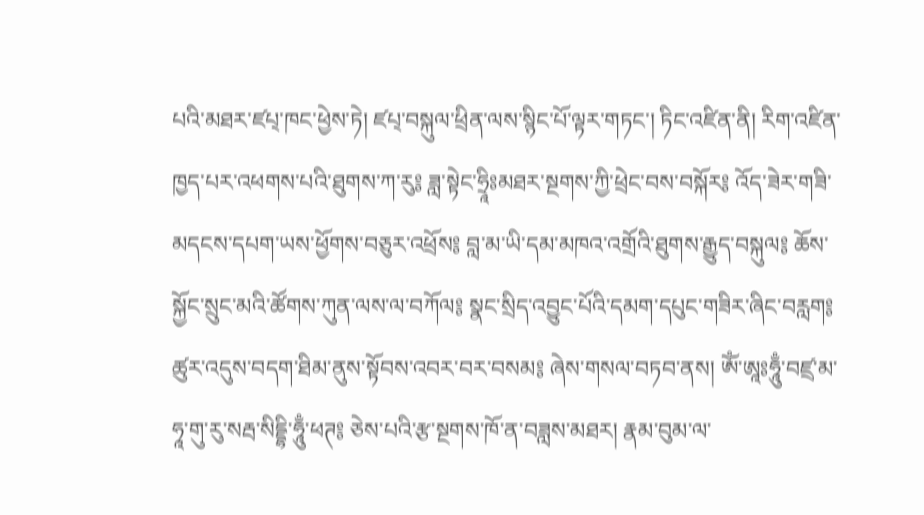པའི་མཐར་ཛཔ྄་ཁང་ཕྱེས་ཏེ། ཛཔ྄་བསྐུལ་ཕྲིན་ལས་སྙིང་པོ་ལྟར་གཏང་། ཏིང་འཛིན་ནི། རིག་འཛིན་ཁྱད་པར་འཕགས་པའི་ཐུགས་ཀ་རུ༔ ཟླ་སྟེང་ཧྲཱིཿམཐར་སྔགས་ཀྱི་ཕྲེང་བས་བསྐོར༔ འོད་ཟེར་གཟི་མདངས་དཔག་ཡས་ཕྱོགས་བཅུར་འཕྲོས༔ བླ་མ་ཡི་དམ་མཁའ་འགྲོའི་ཐུགས་རྒྱུད་བསྐུལ༔ ཆོས་སྐྱོང་སྲུང་མའི་ཚོགས་ཀུན་ལས་ལ་བཀོལ༔ སྣང་སྲིད་འབྱུང་པོའི་དམག་དཔུང་གཟིར་ཞིང་བརླག༔ ཚུར་འདུས་བདག་ཐིམ་ནུས་སྟོབས་འབར་བར་བསམ༔ ཞེས་གསལ་བཏབ་ནས། ཨོཾ་ཨཱཿཧཱུྃ་བཛྲ་མ་ཧཱ་གུ་རུ་སརྦ་སིདྡྷི་ཧཱུྃ་ཕཊ༔ ཅེས་པའི་རྩ་སྔགས་ཁོ་ན་བཟླས་མཐར། རྣམ་བུམ་ལ་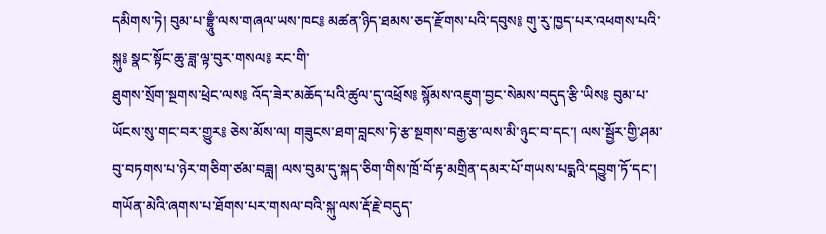དམིགས་ཏེ། བུམ་པ་བྷྲཱུྃ་ལས་གཞལ་ཡས་ཁང༔ མཚན་ཉིད་ཐམས་ཅད་རྫོགས་པའི་དབུས༔ གུ་རུ་ཁྱད་པར་འཕགས་པའི་སྐུ༔ སྣང་སྟོང་ཆུ་ཟླ་ལྟ་བུར་གསལ༔ རང་གི་
ཐུགས་སྲོག་སྔགས་ཕྲེང་ལས༔ འོད་ཟེར་མཆོད་པའི་ཚུལ་དུ་འཕྲོས༔ སྙོམས་འཇུག་བྱང་སེམས་བདུད་རྩི་ཡིས༔ བུམ་པ་ཡོངས་སུ་གང་བར་གྱུར༔ ཅེས་མོས་ལ། གཟུངས་ཐག་བླངས་ཏེ་རྩ་སྔགས་བརྒྱ་རྩ་ལས་མི་ཉུང་བ་དང་། ལས་སྦྱོར་གྱི་ཤམ་བུ་བཏགས་པ་ཉེར་གཅིག་ཙམ་བཟླ། ལས་བུམ་དུ་སྐད་ཅིག་གིས་ཁྲོ་བོ་རྟ་མགྲིན་དམར་པོ་གཡས་པདྨའི་དབྱུག་ཏོ་དང་། གཡོན་མེའི་ཞགས་པ་ཐོགས་པར་གསལ་བའི་སྐུ་ལས་རྡོ་རྗེ་བདུད་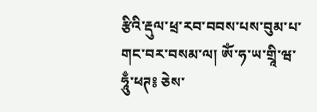རྩིའི་རྡུལ་ཕྲ་རབ་བབས་པས་བུམ་པ་གང་བར་བསམ་ལ། ཨོཾ་ཧ་ཡ་གྲཱི་ཝ་ཧཱུྃ་ཕཊ༔ ཅེས་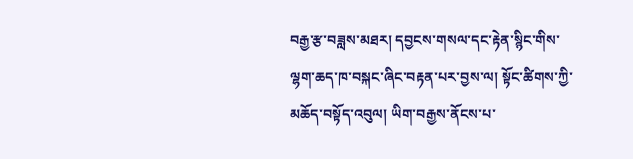བརྒྱ་རྩ་བཟླས་མཐར། དབྱངས་གསལ་དང་རྟེན་སྙིང་གིས་ལྷག་ཆད་ཁ་བསྐང་ཞིང་བརྟན་པར་བྱས་ལ། སྟོང་ཚིགས་ཀྱི་མཆོད་བསྟོད་འབུལ། ཡིག་བརྒྱས་ནོངས་པ་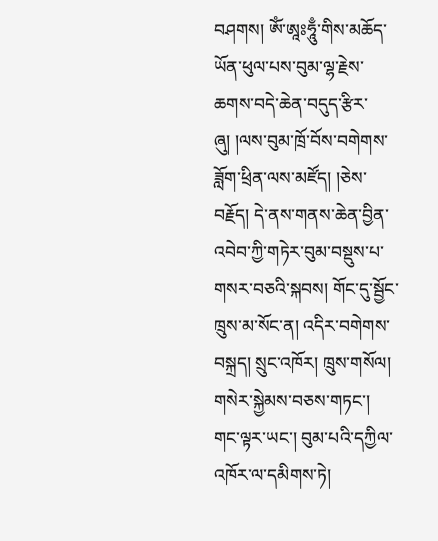བཤགས། ཨོཾ་ཨཱཿཧཱུྃ་གིས་མཆོད་ཡོན་ཕུལ་པས་བུམ་ལྷ་རྗེས་ཆགས་བདེ་ཆེན་བདུད་རྩིར་ཞུ། །ལས་བུམ་ཁྲོ་བོས་བགེགས་ཟློག་ཕྲིན་ལས་མཛོད། །ཅེས་བརྗོད། དེ་ནས་གནས་ཆེན་བྱིན་འབེབ་ཀྱི་གཏེར་བུམ་བསྡུས་པ་གསར་བཅའི་སྐབས། གོང་དུ་སྦྱོང་ཁྲུས་མ་སོང་ན། འདིར་བགེགས་བསྐྲད། སྲུང་འཁོར། ཁྲུས་གསོལ། གསེར་སྐྱེམས་བཅས་གཏང་། གང་ལྟར་ཡང་། བུམ་པའི་དཀྱིལ་འཁོར་ལ་དམིགས་ཏེ།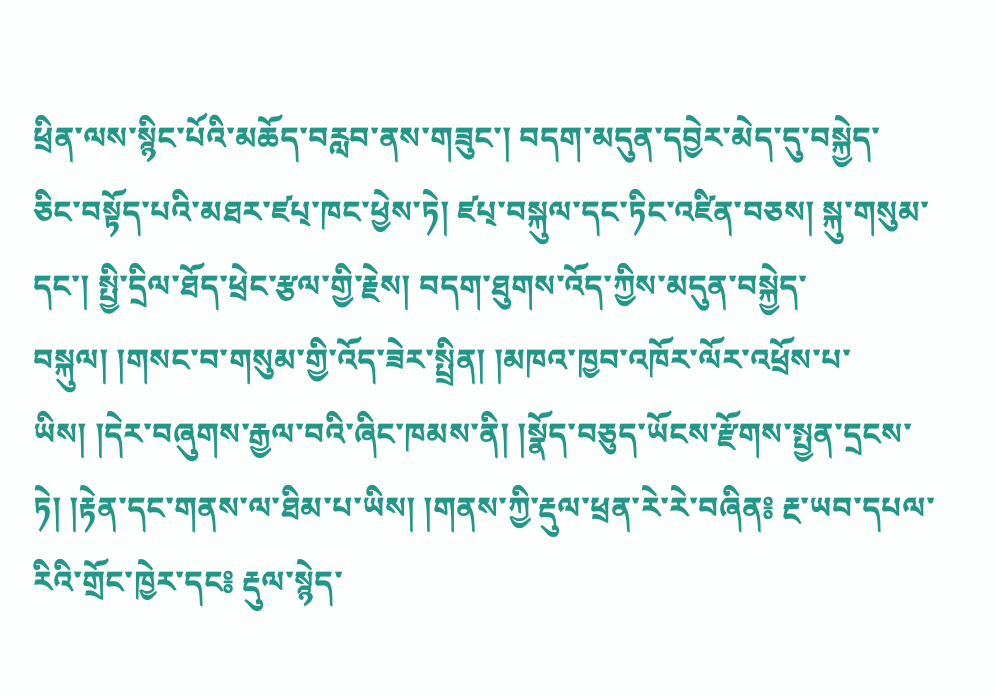ཕྲིན་ལས་སྙིང་པོའི་མཆོད་བརླབ་ནས་གཟུང་། བདག་མདུན་དབྱེར་མེད་དུ་བསྐྱེད་
ཅིང་བསྟོད་པའི་མཐར་ཛཔ྄་ཁང་ཕྱེས་ཏེ། ཛཔ྄་བསྐུལ་དང་ཏིང་འཛིན་བཅས། སྐུ་གསུམ་དང་། སྤྱི་དྲིལ་ཐོད་ཕྲེང་རྩལ་གྱི་རྗེས། བདག་ཐུགས་འོད་ཀྱིས་མདུན་བསྐྱེད་བསྐུལ། །གསང་བ་གསུམ་གྱི་འོད་ཟེར་སྤྲིན། །མཁའ་ཁྱབ་འཁོར་ལོར་འཕྲོས་པ་ཡིས། །དེར་བཞུགས་རྒྱལ་བའི་ཞིང་ཁམས་ནི། །སྣོད་བཅུད་ཡོངས་རྫོགས་སྤྱན་དྲངས་ཏེ། །རྟེན་དང་གནས་ལ་ཐིམ་པ་ཡིས། །གནས་ཀྱི་རྡུལ་ཕྲན་རེ་རེ་བཞིན༔ རྔ་ཡབ་དཔལ་རིའི་གྲོང་ཁྱེར་དང༔ རྡུལ་སྙེད་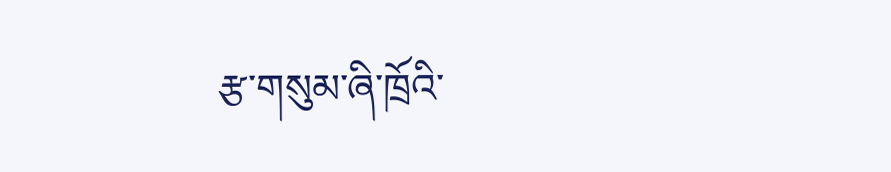རྩ་གསུམ་ཞི་ཁྲོའི་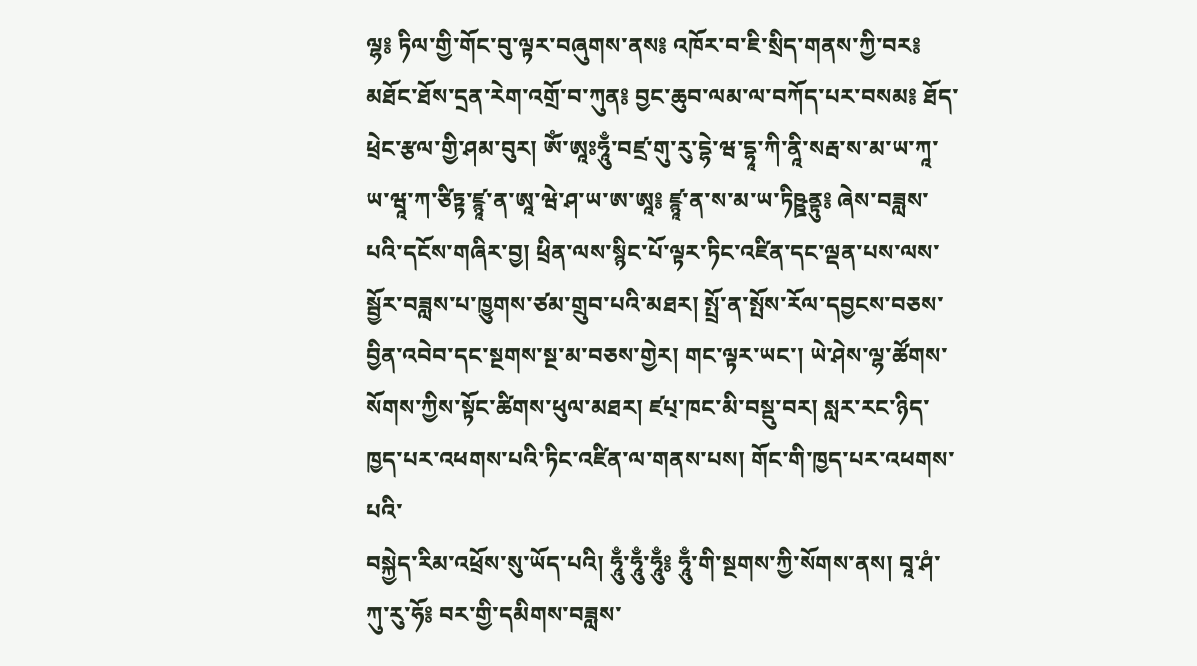ལྷ༔ ཏིལ་གྱི་གོང་བུ་ལྟར་བཞུགས་ནས༔ འཁོར་བ་ཇི་སྲིད་གནས་ཀྱི་བར༔ མཐོང་ཐོས་དྲན་རེག་འགྲོ་བ་ཀུན༔ བྱང་ཆུབ་ལམ་ལ་བཀོད་པར་བསམ༔ ཐོད་ཕྲེང་རྩལ་གྱི་ཤམ་བུར། ཨོཾ་ཨཱཿཧཱུྃ་བཛྲ་གུ་རུ་དྷེ་ཝ་དྷཱ་ཀི་ནཱི་སརྦ་ས་མ་ཡ་ཀཱ་ཡ་ཝཱ་ཀ་ཙིཏྟ་ཛྙཱ་ན་ཨཱ་ཝེ་ཤ་ཡ་ཨ་ཨཱ༔ ཛྙཱ་ན་ས་མ་ཡ་ཏིཥྛནྟུ༔ ཞེས་བཟླས་པའི་དངོས་གཞིར་བྱ། ཕྲིན་ལས་སྙིང་པོ་ལྟར་ཏིང་འཛིན་དང་ལྡན་པས་ལས་སྦྱོར་བཟླས་པ་ཁྱུགས་ཙམ་གྲུབ་པའི་མཐར། སྤྲོ་ན་སྤོས་རོལ་དབྱངས་བཅས་བྱིན་འབེབ་དང་སྔགས་སྔ་མ་བཅས་གྱེར། གང་ལྟར་ཡང་། ཡེ་ཤེས་ལྷ་ཚོགས་སོགས་ཀྱིས་སྟོང་ཚིགས་ཕུལ་མཐར། ཛཔ྄་ཁང་མི་བསྡུ་བར། སླར་རང་ཉིད་ཁྱད་པར་འཕགས་པའི་ཏིང་འཛིན་ལ་གནས་པས། གོང་གི་ཁྱད་པར་འཕགས་པའི་
བསྐྱེད་རིམ་འཕྲོས་སུ་ཡོད་པའི། ཧཱུྃ་ཧཱུྃ་ཧཱུྃ༔ ཧཱུྃ་གི་སྔགས་ཀྱི་སོགས་ནས། བཱ་ཤཾ་ཀུ་རུ་ཧོ༔ བར་གྱི་དམིགས་བཟླས་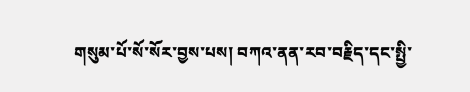གསུམ་པོ་སོ་སོར་བྱས་པས། བཀའ་ནན་རབ་བརྗིད་དང་སྤྱི་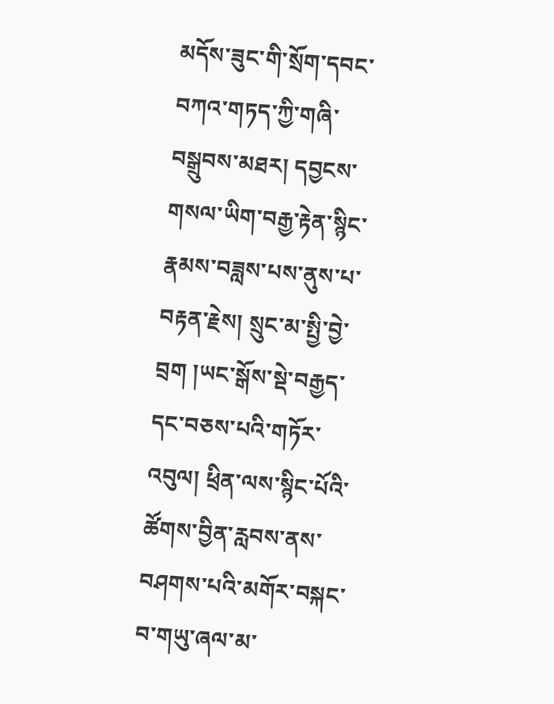མདོས་ཟུང་གི་སྲོག་དབང་བཀའ་གཏད་ཀྱི་གཞི་བསྒྲུབས་མཐར། དབྱངས་གསལ་ཡིག་བརྒྱ་རྟེན་སྙིང་རྣམས་བཟླས་པས་ནུས་པ་བརྟན་རྗེས། སྲུང་མ་སྤྱི་བྱེ་བྲག །ཡང་སྒོས་སྡེ་བརྒྱད་དང་བཅས་པའི་གཏོར་འབུལ། ཕྲིན་ལས་སྙིང་པོའི་ཚོགས་བྱིན་རླབས་ནས་བཤགས་པའི་མགོར་བསྐང་བ་གཡུ་ཞལ་མ་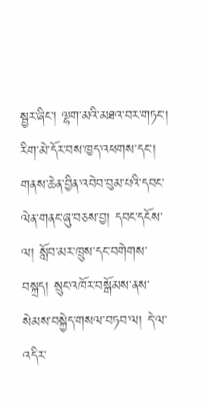སྦྱར་ཞིང་། ལྷག་མའི་མཐའ་བར་གཏང་། རིག་མེ་དོར་བས་ཁྱད་འཕགས་དང་། གནས་ཆེན་བྱིན་འབེབ་བུམ་པའི་དབང་ལེན་གནང་ཞུ་བཅས་བྱ། དབང་དངོས་ལ། སློབ་མར་ཁྲུས་དང་བགེགས་བསྐྲད། སྲུང་འཁོར་བསྒོམས་ནས་སེམས་བསྐྱེད་གསལ་བཏབ་ལ། དེ་ལ་འདིར་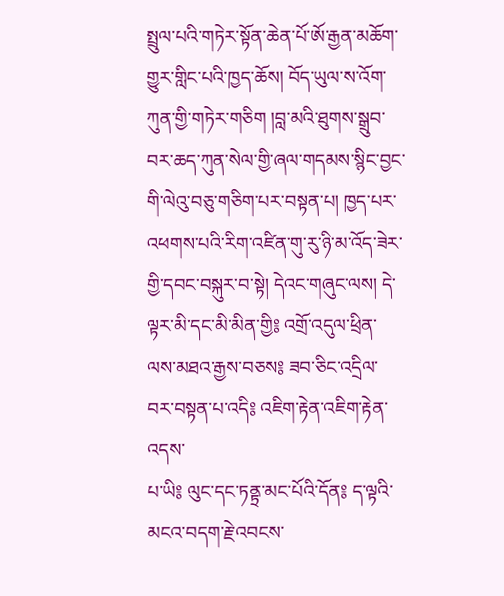སྤྲུལ་པའི་གཏེར་སྟོན་ཆེན་པོ་ཨོ་རྒྱན་མཆོག་གྱུར་གླིང་པའི་ཁྱད་ཆོས། བོད་ཡུལ་ས་འོག་ཀུན་གྱི་གཏེར་གཅིག །བླ་མའི་ཐུགས་སྒྲུབ་བར་ཆད་ཀུན་སེལ་གྱི་ཞལ་གདམས་སྙིང་བྱང་གི་ལེའུ་བཅུ་གཅིག་པར་བསྟན་པ། ཁྱད་པར་འཕགས་པའི་རིག་འཛིན་གུ་རུ་ཉི་མ་འོད་ཟེར་གྱི་དབང་བསྐུར་བ་སྟེ། དེའང་གཞུང་ལས། དེ་ལྟར་མི་དང་མི་མིན་གྱི༔ འགྲོ་འདུལ་ཕྲིན་ལས་མཐའ་རྒྱས་བཅས༔ ཟབ་ཅིང་འདྲིལ་བར་བསྟན་པ་འདི༔ འཇིག་རྟེན་འཇིག་རྟེན་འདས་
པ་ཡི༔ ལུང་དང་ཏནྟྲ་མང་པོའི་དོན༔ ད་ལྟའི་མངའ་བདག་རྗེ་འབངས་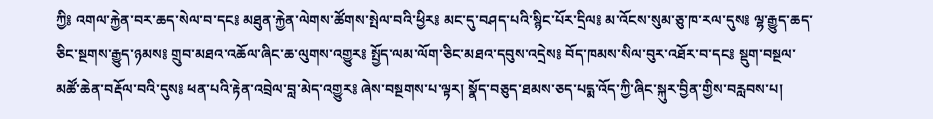ཀྱི༔ འགལ་རྐྱེན་བར་ཆད་སེལ་བ་དང༔ མཐུན་རྐྱེན་ལེགས་ཚོགས་སྤེལ་བའི་ཕྱིར༔ མང་དུ་བཤད་པའི་སྙིང་པོར་དྲིལ༔ མ་འོངས་སུམ་ཅུ་ཁ་རལ་དུས༔ ལྷ་རྒྱུད་ཆད་ཅིང་སྔགས་རྒྱུད་ཉམས༔ གྲུབ་མཐའ་འཆོལ་ཞིང་ཆ་ལུགས་འགྱུར༔ སྤྱོད་ལམ་ལོག་ཅིང་མཐའ་དབུས་འདྲེས༔ བོད་ཁམས་སིལ་བུར་འཐོར་བ་དང༔ སྡུག་བསྔལ་མཚོ་ཆེན་བརྡོལ་བའི་དུས༔ ཕན་པའི་རྟེན་འབྲེལ་བླ་མེད་འགྱུར༔ ཞེས་བསྔགས་པ་ལྟར། སྣོད་བཅུད་ཐམས་ཅད་པདྨ་འོད་ཀྱི་ཞིང་སྐུར་བྱིན་གྱིས་བརླབས་པ།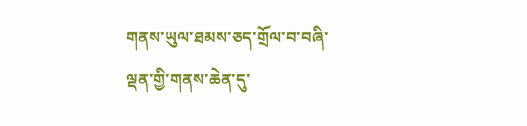གནས་ཡུལ་ཐམས་ཅད་གྲོལ་བ་བཞི་ལྡན་གྱི་གནས་ཆེན་དུ་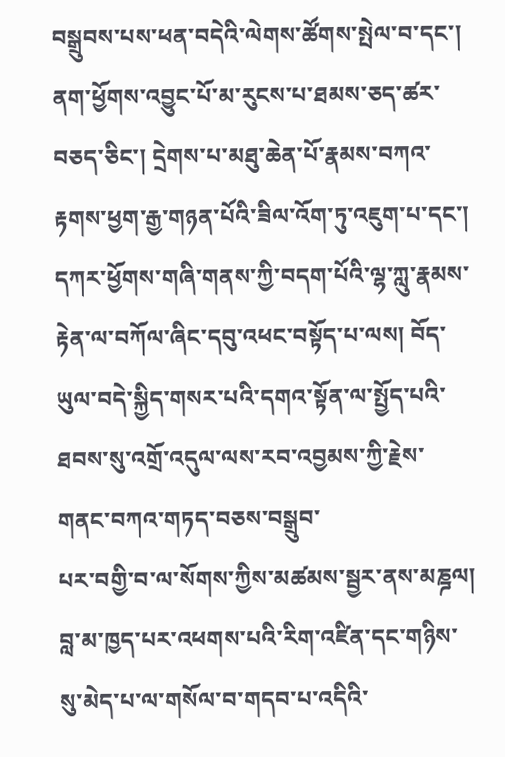བསྒྲུབས་པས་ཕན་བདེའི་ལེགས་ཚོགས་སྤེལ་བ་དང་། ནག་ཕྱོགས་འབྱུང་པོ་མ་རུངས་པ་ཐམས་ཅད་ཚར་བཅད་ཅིང་། དྲེགས་པ་མཐུ་ཆེན་པོ་རྣམས་བཀའ་རྟགས་ཕྱག་རྒྱ་གཉན་པོའི་ཟིལ་འོག་ཏུ་འཇུག་པ་དང་། དཀར་ཕྱོགས་གཞི་གནས་ཀྱི་བདག་པོའི་ལྷ་ཀླུ་རྣམས་རྟེན་ལ་བཀོལ་ཞིང་དབུ་འཕང་བསྟོད་པ་ལས། བོད་ཡུལ་བདེ་སྐྱིད་གསར་པའི་དགའ་སྟོན་ལ་སྤྱོད་པའི་ཐབས་སུ་འགྲོ་འདུལ་ལས་རབ་འབྱམས་ཀྱི་རྗེས་གནང་བཀའ་གཏད་བཅས་བསྒྲུབ་
པར་བགྱི་བ་ལ་སོགས་ཀྱིས་མཚམས་སྦྱར་ནས་མཎྜལ། བླ་མ་ཁྱད་པར་འཕགས་པའི་རིག་འཛིན་དང་གཉིས་སུ་མེད་པ་ལ་གསོལ་བ་གདབ་པ་འདིའི་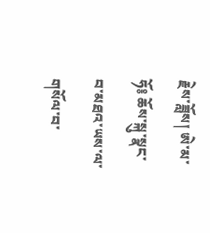རྗེས་ཟློས། ཨེ་མ་ཧོ༔ ཆོས་སྐུ་སྣང་བ་མཐའ་ཡས་ལ་གསོལ་བ་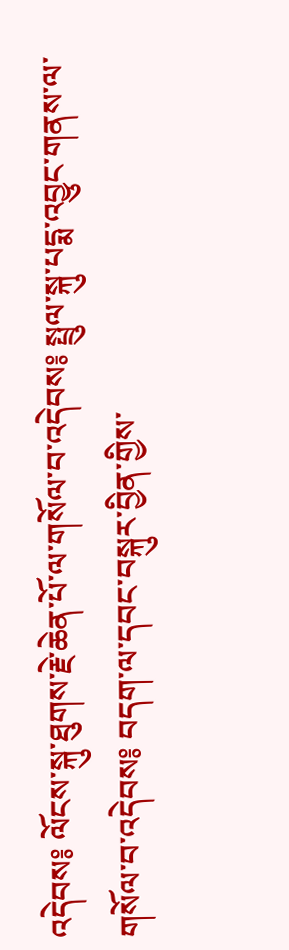འདེབས༔ ལོངས་སྐུ་ཐུགས་རྗེ་ཆེན་པོ་ལ་གསོལ་བ་འདེབས༔ སྤྲུལ་སྐུ་པདྨ་འབྱུང་གནས་ལ་གསོལ་བ་འདེབས༔ བདག་ལ་དབང་བསྐུར་བྱིན་གྱིས་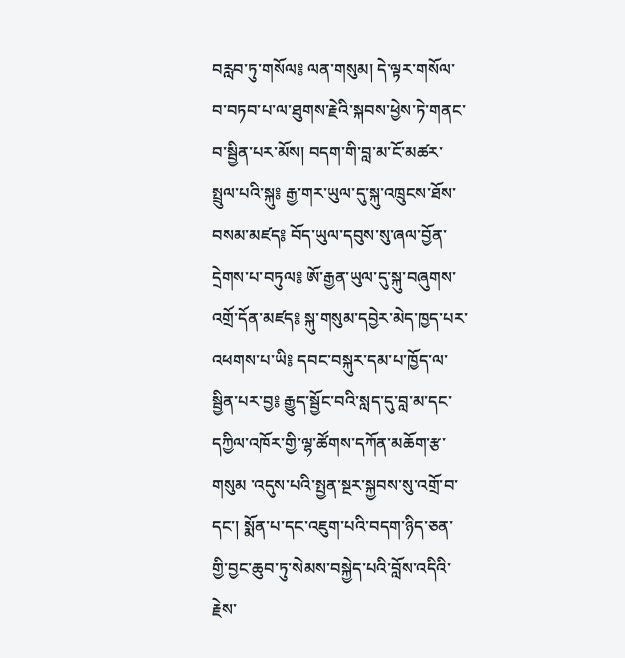བརླབ་ཏུ་གསོལ༔ ལན་གསུམ། དེ་ལྟར་གསོལ་བ་བཏབ་པ་ལ་ཐུགས་རྗེའི་སྐབས་ཕྱེས་ཏེ་གནང་བ་སྦྱིན་པར་མོས། བདག་གི་བླ་མ་ངོ་མཚར་སྤྲུལ་པའི་སྐུ༔ རྒྱ་གར་ཡུལ་དུ་སྐུ་འཁྲུངས་ཐོས་བསམ་མཛད༔ བོད་ཡུལ་དབུས་སུ་ཞལ་བྱོན་དྲེགས་པ་བཏུལ༔ ཨོ་རྒྱན་ཡུལ་དུ་སྐུ་བཞུགས་འགྲོ་དོན་མཛད༔ སྐུ་གསུམ་དབྱེར་མེད་ཁྱད་པར་འཕགས་པ་ཡི༔ དབང་བསྐུར་དམ་པ་ཁྱོད་ལ་སྦྱིན་པར་བྱ༔ རྒྱུད་སྦྱོང་བའི་སླད་དུ་བླ་མ་དང་དཀྱིལ་འཁོར་གྱི་ལྷ་ཚོགས་དཀོན་མཆོག་རྩ་གསུམ ་འདུས་པའི་སྤྱན་སྔར་སྐྱབས་སུ་འགྲོ་བ་དང་། སྨོན་པ་དང་འཇུག་པའི་བདག་ཉིད་ཅན་གྱི་བྱང་ཆུབ་ཏུ་སེམས་བསྐྱེད་པའི་བློས་འདིའི་རྗེས་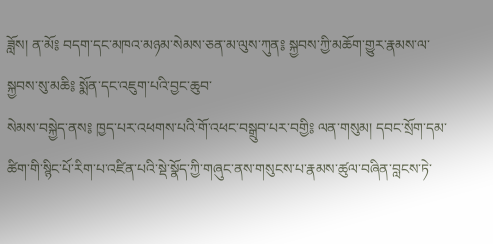ཟློས། ན་མོ༔ བདག་དང་མཁའ་མཉམ་སེམས་ཅན་མ་ལུས་ཀུན༔ སྐྱབས་ཀྱི་མཆོག་གྱུར་རྣམས་ལ་སྐྱབས་སུ་མཆི༔ སྨོན་དང་འཇུག་པའི་བྱང་ཆུབ་
སེམས་བསྐྱེད་ནས༔ ཁྱད་པར་འཕགས་པའི་གོ་འཕང་བསྒྲུབ་པར་བགྱི༔ ལན་གསུམ། དབང་སྲོག་དམ་ཚིག་གི་སྙིང་པོ་རིག་པ་འཛིན་པའི་སྡེ་སྣོད་ཀྱི་གཞུང་ནས་གསུངས་པ་རྣམས་ཚུལ་བཞིན་བླངས་ཏེ་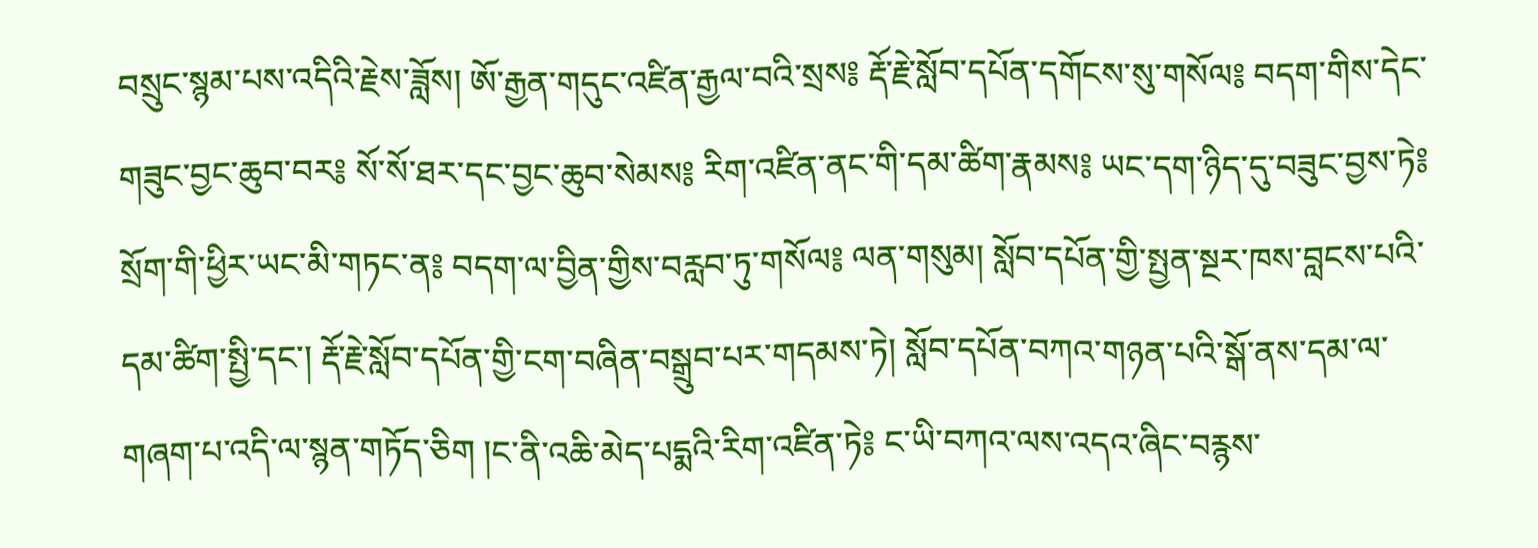བསྲུང་སྙམ་པས་འདིའི་རྗེས་ཟློས། ཨོ་རྒྱན་གདུང་འཛིན་རྒྱལ་བའི་སྲས༔ རྡོ་རྗེ་སློབ་དཔོན་དགོངས་སུ་གསོལ༔ བདག་གིས་དེང་གཟུང་བྱང་ཆུབ་བར༔ སོ་སོ་ཐར་དང་བྱང་ཆུབ་སེམས༔ རིག་འཛིན་ནང་གི་དམ་ཚིག་རྣམས༔ ཡང་དག་ཉིད་དུ་བཟུང་བྱས་ཏེ༔ སྲོག་གི་ཕྱིར་ཡང་མི་གཏང་ན༔ བདག་ལ་བྱིན་གྱིས་བརླབ་ཏུ་གསོལ༔ ལན་གསུམ། སློབ་དཔོན་གྱི་སྤྱན་སྔར་ཁས་བླངས་པའི་དམ་ཚིག་སྤྱི་དང་། རྡོ་རྗེ་སློབ་དཔོན་གྱི་ངག་བཞིན་བསྒྲུབ་པར་གདམས་ཏེ། སློབ་དཔོན་བཀའ་གཉན་པའི་སྒོ་ནས་དམ་ལ་གཞག་པ་འདི་ལ་སྙན་གཏོད་ཅིག །ང་ནི་འཆི་མེད་པདྨའི་རིག་འཛིན་ཏེ༔ ང་ཡི་བཀའ་ལས་འདའ་ཞིང་བརྙས་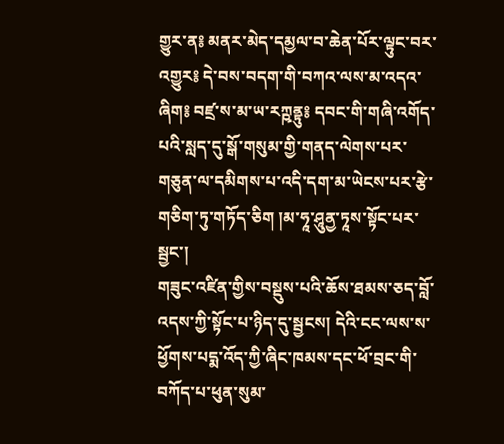གྱུར་ན༔ མནར་མེད་དམྱལ་བ་ཆེན་པོར་ལྟུང་བར་འགྱུར༔ དེ་བས་བདག་གི་བཀའ་ལས་མ་འདའ་ཞིག༔ བཛྲ་ས་མ་ཡ་རཀྵནྟུ༔ དབང་གི་གཞི་འགོད་པའི་སླད་དུ་སྒོ་གསུམ་གྱི་གནད་ལེགས་པར་གཅུན་ལ་དམིགས་པ་འདི་དག་མ་ཡེངས་པར་རྩེ་གཅིག་ཏུ་གཏོད་ཅིག །མ་ཧཱ་ཤཱུནྱ་ཏཱས་སྟོང་པར་སྦྱང་།
གཟུང་འཛིན་གྱིས་བསྡུས་པའི་ཆོས་ཐམས་ཅད་བློ་འདས་ཀྱི་སྟོང་པ་ཉིད་དུ་སྦྱངས། དེའི་ངང་ལས་ས་ཕྱོགས་པདྨ་འོད་ཀྱི་ཞིང་ཁམས་དང་ཕོ་བྲང་གི་བཀོད་པ་ཕུན་སུམ་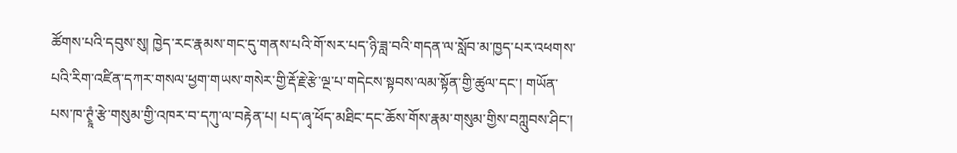ཚོགས་པའི་དབུས་སུ། ཁྱེད་རང་རྣམས་གང་དུ་གནས་པའི་གོ་སར་པད་ཉི་ཟླ་བའི་གདན་ལ་སློབ་མ་ཁྱད་པར་འཕགས་པའི་རིག་འཛིན་དཀར་གསལ་ཕྱག་གཡས་གསེར་གྱི་རྡོ་རྗེ་རྩེ་ལྔ་པ་གདེངས་སྟབས་ལམ་སྟོན་གྱི་ཚུལ་དང་། གཡོན་པས་ཁ་ཊྭཱཾ་རྩེ་གསུམ་གྱི་འཁར་བ་དཀུ་ལ་བརྟེན་པ། པད་ཞྭ་ཕོད་མཐིང་དང་ཆོས་གོས་རྣམ་གསུམ་གྱིས་བཀླུབས་ཤིང་།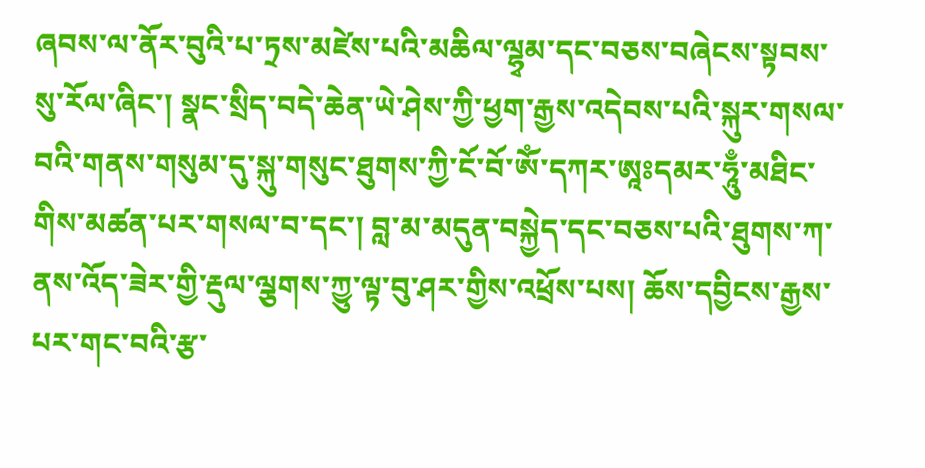ཞབས་ལ་ནོར་བུའི་པ་ཏྲས་མཛེས་པའི་མཆིལ་ལྷྭམ་དང་བཅས་བཞེངས་སྟབས་སུ་རོལ་ཞིང་། སྣང་སྲིད་བདེ་ཆེན་ཡེ་ཤེས་ཀྱི་ཕྱག་རྒྱས་འདེབས་པའི་སྐུར་གསལ་བའི་གནས་གསུམ་དུ་སྐུ་གསུང་ཐུགས་ཀྱི་ངོ་བོ་ཨོཾ་དཀར་ཨཱཿདམར་ཧཱུྃ་མཐིང་གིས་མཚན་པར་གསལ་བ་དང་། བླ་མ་མདུན་བསྐྱེད་དང་བཅས་པའི་ཐུགས་ཀ་ནས་འོད་ཟེར་གྱི་རྡུལ་ལྕགས་ཀྱུ་ལྟ་བུ་ཤར་གྱིས་འཕྲོས་པས། ཆོས་དབྱིངས་རྒྱས་པར་གང་བའི་རྩ་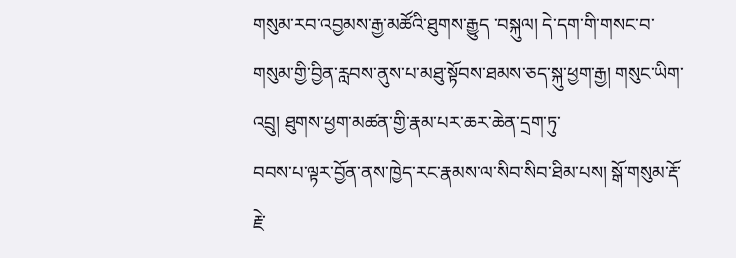གསུམ་རབ་འབྱམས་རྒྱ་མཚོའི་ཐུགས་རྒྱུད ་བསྐུལ། དེ་དག་གི་གསང་བ་གསུམ་གྱི་བྱིན་རླབས་ནུས་པ་མཐུ་སྟོབས་ཐམས་ཅད་སྐུ་ཕྱག་རྒྱ། གསུང་ཡིག་འབྲུ། ཐུགས་ཕྱག་མཚན་གྱི་རྣམ་པར་ཆར་ཆེན་དྲག་ཏུ་
བབས་པ་ལྟར་བྱོན་ནས་ཁྱེད་རང་རྣམས་ལ་སིབ་སིབ་ཐིམ་པས། སྒོ་གསུམ་རྡོ་རྗེ་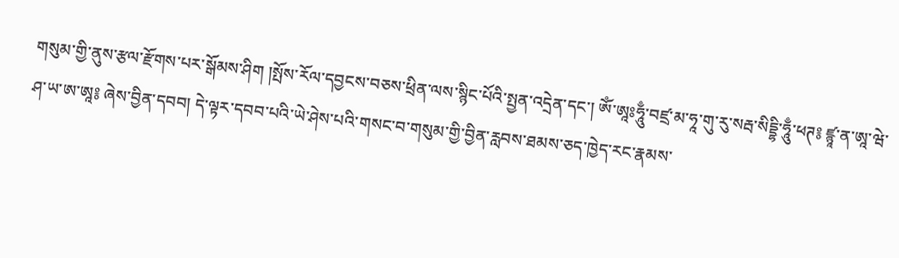གསུམ་གྱི་ནུས་རྩལ་རྫོགས་པར་སྒོམས་ཤིག །སྤོས་རོལ་དབྱངས་བཅས་ཕྲིན་ལས་སྙིང་པོའི་སྤྱན་འདྲེན་དང་། ཨོཾ་ཨཱཿཧཱུྃ་བཛྲ་མ་ཧཱ་གུ་རུ་སརྦ་སིདྡྷི་ཧཱུྃ་ཕཊ༔ ཛྙཱ་ན་ཨཱ་ཝེ་ཤ་ཡ་ཨ་ཨཱ༔ ཞེས་བྱིན་དབབ། དེ་ལྟར་དབབ་པའི་ཡེ་ཤེས་པའི་གསང་བ་གསུམ་གྱི་བྱིན་རླབས་ཐམས་ཅད་ཁྱེད་རང་རྣམས་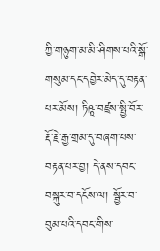ཀྱི་གཉུག་མ་མི་ཤིགས་པའི་སྒོ་གསུམ་དང་དབྱེར་མེད་དུ་བརྟན་པར་མོས། ཏིཥྛ་བཛྲས་སྤྱི་བོར་རྡོ་རྗེ་རྒྱ་གྲམ་དུ་བཞག་པས་བརྟན་པར་བྱ། དེ་ནས་དབང་བསྐུར་བ་དངོས་ལ། སྦྱོར་བ་བུམ་པའི་དབང་གིས་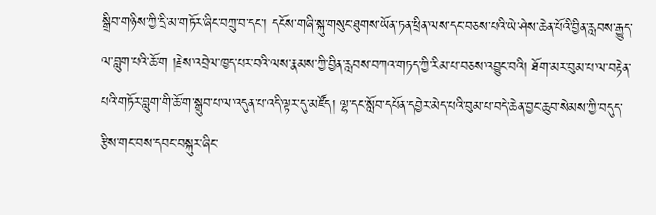སྒྲིབ་གཉིས་ཀྱི་དྲི་མ་གཏོར་ཞིང་བཀྲུ་བ་དང་། དངོས་གཞི་སྐུ་གསུང་ཐུགས་ཡོན་ཏན་ཕྲིན་ལས་དང་བཅས་པའི་ཡེ་ཤེས་ཆེན་པོའི་བྱིན་རླབས་རྒྱུད་ལ་བླུག་པའི་ཆོ་ག །རྗེས་འབྲེལ་ཁྱད་པར་བའི་ལས་རྣམས་ཀྱི་བྱིན་རླབས་བཀའ་གཏད་ཀྱི་རིམ་པ་བཅས་འབྱུང་བའི། ཐོག་མར་བུམ་པ་ལ་བརྟེན་པའི་གཏོར་བླུག་གི་ཆོ་ག་སྒྲུབ་པ་ལ་འདུན་པ་འདི་ལྟར་དུ་མཛོད། ལྷ་དང་སློབ་དཔོན་དབྱེར་མེད་པའི་བུམ་པ་བདེ་ཆེན་བྱང་ཆུབ་སེམས་ཀྱི་བདུད་རྩིས་གང་བས་དབང་བསྐུར་ཞིང་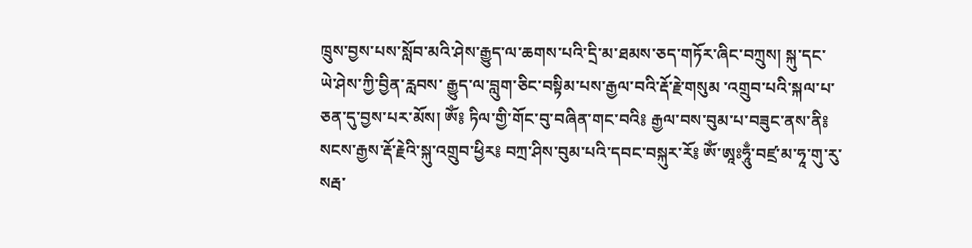ཁྲུས་བྱས་པས་སློབ་མའི་ཤེས་རྒྱུད་ལ་ཆགས་པའི་དྲི་མ་ཐམས་ཅད་གཏོར་ཞིང་བཀྲུས། སྐུ་དང་
ཡེ་ཤེས་ཀྱི་བྱིན་རླབས་ རྒྱུད་ལ་བླུག་ཅིང་བསྟིམ་པས་རྒྱལ་བའི་རྡོ་རྗེ་གསུམ ་འགྲུབ་པའི་སྐལ་པ་ཅན་དུ་བྱས་པར་མོས། ཨོཾ༔ ཏིལ་གྱི་གོང་བུ་བཞིན་གང་བའི༔ རྒྱལ་བས་བུམ་པ་བཟུང་ནས་ནི༔ སངས་རྒྱས་རྡོ་རྗེའི་སྐུ་འགྲུབ་ཕྱིར༔ བཀྲ་ཤིས་བུམ་པའི་དབང་བསྐུར་རོ༔ ཨོཾ་ཨཱཿཧཱུྃ་བཛྲ་མ་ཧཱ་གུ་རུ་སརྦ་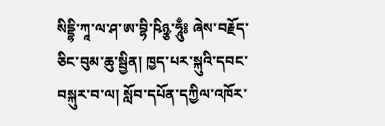སིདྡྷི་ཀཱ་ལ་ཤ་ཨ་བྷི་ཥིཉྩ་ཧཱུྃ༔ ཞེས་བརྗོད་ཅིང་བུམ་ཆུ་སྦྱིན། ཁྱད་པར་སྐུའི་དབང་བསྐུར་བ་ལ། སློབ་དཔོན་དཀྱིལ་འཁོར་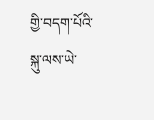གྱི་བདག་པོའི་སྐུ་ལས་ཡེ་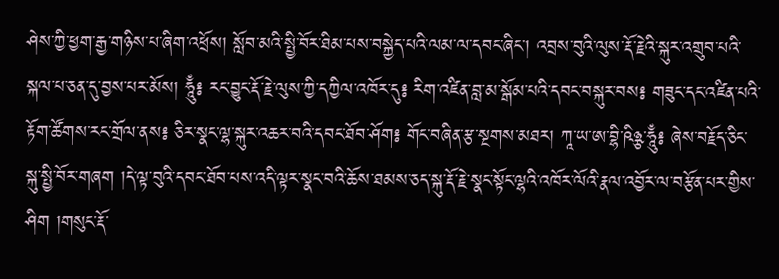ཤེས་ཀྱི་ཕྱག་རྒྱ་གཉིས་པ་ཞིག་འཕྲོས། སློབ་མའི་སྤྱི་བོར་ཐིམ་པས་བསྐྱེད་པའི་ལམ་ལ་དབང་ཞིང་། འབྲས་བུའི་ལུས་རྡོ་རྗེའི་སྐུར་འགྲུབ་པའི་སྐལ་པ་ཅན་དུ་བྱས་པར་མོས། ཧཱུྃ༔ རང་བྱུང་རྡོ་རྗེ་ལུས་ཀྱི་དཀྱིལ་འཁོར་དུ༔ རིག་འཛིན་བླ་མ་སྒོམ་པའི་དབང་བསྐུར་བས༔ གཟུང་དང་འཛིན་པའི་རྟོག་ཚོགས་རང་གྲོལ་ནས༔ ཅིར་སྣང་ལྷ་སྐུར་འཆར་བའི་དབང་ཐོབ་ཤོག༔ གོང་བཞིན་རྩ་སྔགས་མཐར། ཀཱ་ཡ་ཨ་བྷི་ཥིཉྩ་ཧཱུྃ༔ ཞེས་བརྗོད་ཅིང་སྐུ་སྤྱི་བོར་གཞག །དེ་ལྟ་བུའི་དབང་ཐོབ་པས་འདི་ལྟར་སྣང་བའི་ཆོས་ཐམས་ཅད་སྐུ་རྡོ་རྗེ་སྣང་སྟོང་ལྷའི་འཁོར་ལོའི་རྣལ་འབྱོར་ལ་བརྩོན་པར་གྱིས་ཤིག །གསུང་རྡོ་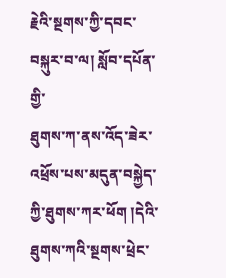རྗེའི་སྔགས་ཀྱི་དབང་བསྐུར་བ་ལ། སློབ་དཔོན་གྱི་
ཐུགས་ཀ་ནས་འོད་ཟེར་འཕྲོས་པས་མདུན་བསྐྱེད་ཀྱི་ཐུགས་ཀར་ཕོག །དེའི་ཐུགས་ཀའི་སྔགས་ཕྲེང་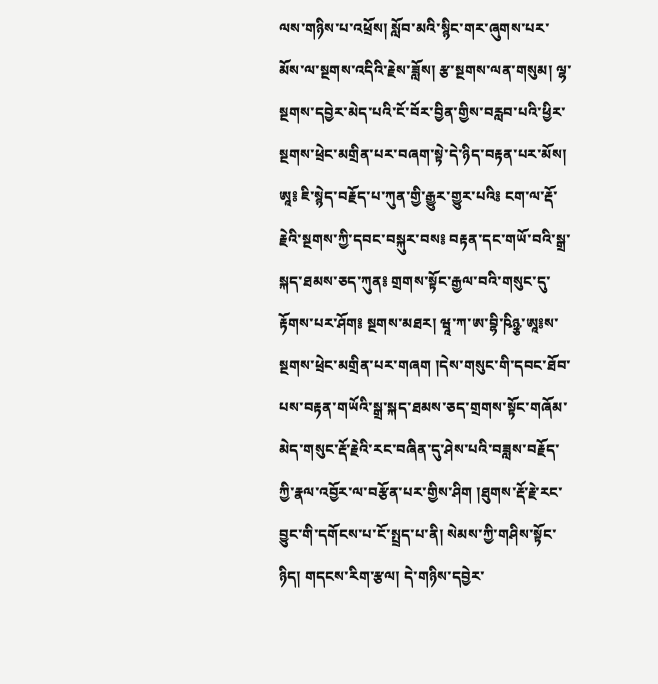ལས་གཉིས་པ་འཕྲོས། སློབ་མའི་སྙིང་གར་ཞུགས་པར་མོས་ལ་སྔགས་འདིའི་རྗེས་ཟློས། རྩ་སྔགས་ལན་གསུམ། ལྷ་སྔགས་དབྱེར་མེད་པའི་ངོ་བོར་བྱིན་གྱིས་བརླབ་པའི་ཕྱིར་སྔགས་ཕྲེང་མགྲིན་པར་བཞག་སྟེ་དེ་ཉིད་བརྟན་པར་མོས། ཨཱ༔ ཇི་སྙེད་བརྗོད་པ་ཀུན་གྱི་རྒྱུར་གྱུར་པའི༔ ངག་ལ་རྡོ་རྗེའི་སྔགས་ཀྱི་དབང་བསྐུར་བས༔ བརྟན་དང་གཡོ་བའི་སྒྲ་སྐད་ཐམས་ཅད་ཀུན༔ གྲགས་སྟོང་རྒྱལ་བའི་གསུང་དུ་རྟོགས་པར་ཤོག༔ སྔགས་མཐར། ཝཱ་ཀ་ཨ་བྷི་ཥིཉྩ་ཨཱ༔ས་སྔགས་ཕྲེང་མགྲིན་པར་གཞག །དེས་གསུང་གི་དབང་ཐོབ་པས་བརྟན་གཡོའི་སྒྲ་སྐད་ཐམས་ཅད་གྲགས་སྟོང་གཞོམ་མེད་གསུང་རྡོ་རྗེའི་རང་བཞིན་དུ་ཤེས་པའི་བཟླས་བརྗོད་ཀྱི་རྣལ་འབྱོར་ལ་བརྩོན་པར་གྱིས་ཤིག །ཐུགས་རྡོ་རྗེ་རང་བྱུང་གི་དགོངས་པ་ངོ་སྤྲད་པ་ནི། སེམས་ཀྱི་གཤིས་སྟོང་ཉིད། གདངས་རིག་རྩལ། དེ་གཉིས་དབྱེར་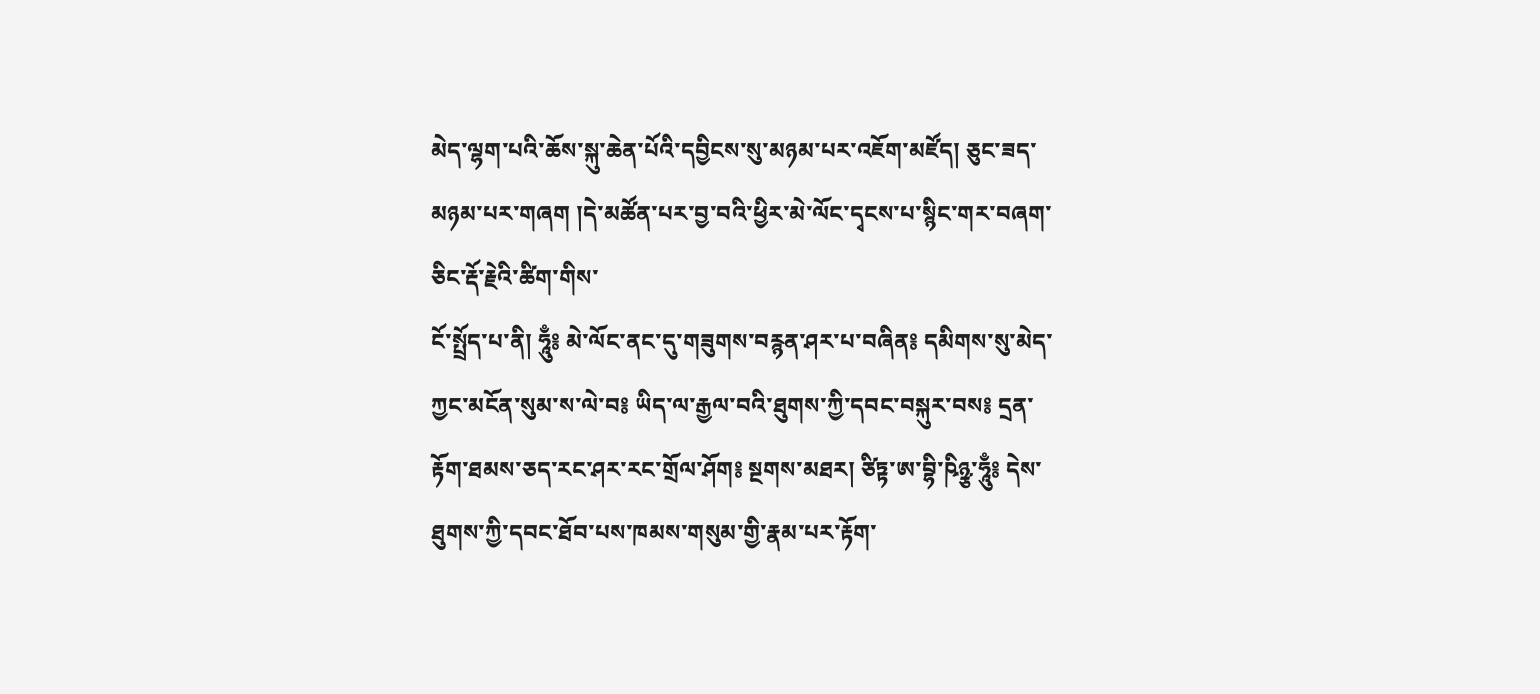མེད་ལྷག་པའི་ཆོས་སྐུ་ཆེན་པོའི་དབྱིངས་སུ་མཉམ་པར་འཇོག་མཛོད། ཅུང་ཟད་མཉམ་པར་གཞག །དེ་མཚོན་པར་བྱ་བའི་ཕྱིར་མེ་ལོང་དྭངས་པ་སྙིང་གར་བཞག་ཅིང་རྡོ་རྗེའི་ཚིག་གིས་
ངོ་སྤྲོད་པ་ནི། ཧཱུྃ༔ མེ་ལོང་ནང་དུ་གཟུགས་བརྙན་ཤར་པ་བཞིན༔ དམིགས་སུ་མེད་ཀྱང་མངོན་སུམ་ས་ལེ་བ༔ ཡིད་ལ་རྒྱལ་བའི་ཐུགས་ཀྱི་དབང་བསྐུར་བས༔ དྲན་རྟོག་ཐམས་ཅད་རང་ཤར་རང་གྲོལ་ཤོག༔ སྔགས་མཐར། ཙིཏྟ་ཨ་བྷི་ཥིཉྩ་ཧཱུྃ༔ དེས་ཐུགས་ཀྱི་དབང་ཐོབ་པས་ཁམས་གསུམ་གྱི་རྣམ་པར་རྟོག་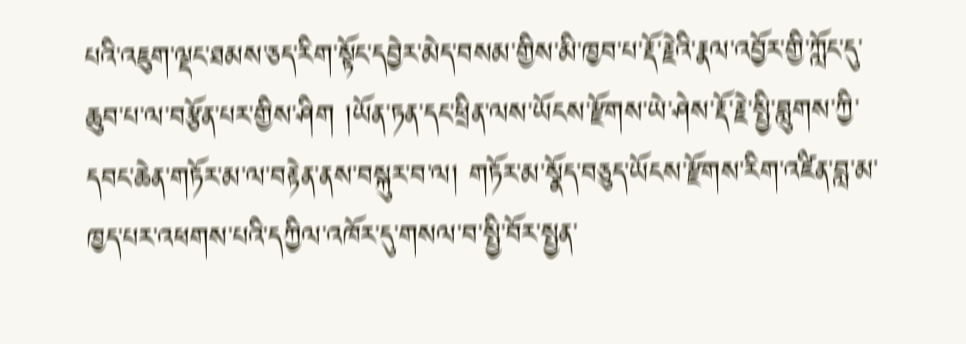པའི་འཇུག་ལྡང་ཐམས་ཅད་རིག་སྟོང་དབྱེར་མེད་བསམ་གྱིས་མི་ཁྱབ་པ་རྡོ་རྗེའི་རྣལ་འབྱོར་གྱི་ཀློང་དུ་ཆུབ་པ་ལ་བརྩོན་པར་གྱིས་ཤིག །ཡོན་ཏན་དང་ཕྲིན་ལས་ཡོངས་རྫོགས་ཡེ་ཤེས་རྡོ་རྗེ་སྤྱི་བླུགས་ཀྱི་དབང་ཆེན་གཏོར་མ་ལ་བརྟེན་ནས་བསྐུར་བ་ལ། གཏོར་མ་སྣོད་བཅུད་ཡོངས་རྫོགས་རིག་འཛིན་བླ་མ་ཁྱད་པར་འཕགས་པའི་དཀྱིལ་འཁོར་དུ་གསལ་བ་སྤྱི་བོར་སྤྱན་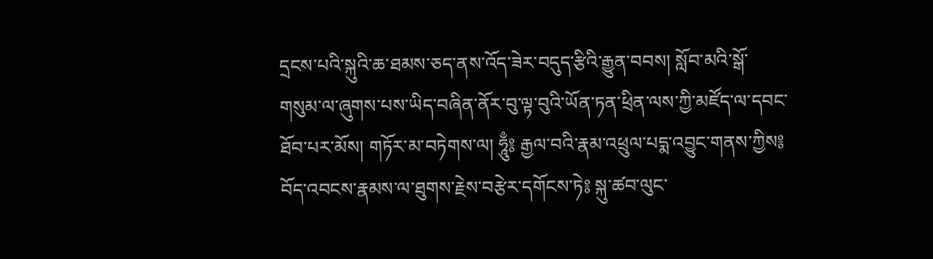དྲངས་པའི་སྐུའི་ཆ་ཐམས་ཅད་ནས་འོད་ཟེར་བདུད་རྩིའི་རྒྱུན་བབས། སློབ་མའི་སྒོ་གསུམ་ལ་ཞུགས་པས་ཡིད་བཞིན་ནོར་བུ་ལྟ་བུའི་ཡོན་ཏན་ཕྲིན་ལས་ཀྱི་མཛོད་ལ་དབང་ཐོབ་པར་མོས། གཏོར་མ་བཏེགས་ལ། ཧཱུྃ༔ རྒྱལ་བའི་རྣམ་འཕྲུལ་པདྨ་འབྱུང་གནས་ཀྱིས༔ བོད་འབངས་རྣམས་ལ་ཐུགས་རྗེས་བརྩེར་དགོངས་ཏེ༔ སྐུ་ཚབ་ལུང་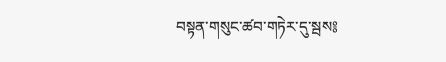བསྟན་གསུང་ཚབ་གཏེར་དུ་སྦས༔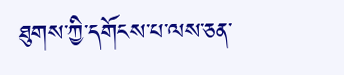ཐུགས་ཀྱི་དགོངས་པ་ལས་ཅན་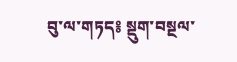བུ་ལ་གཏད༔ སྡུག་བསྔལ་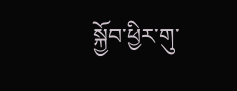སྐྱོབ་ཕྱིར་གུ་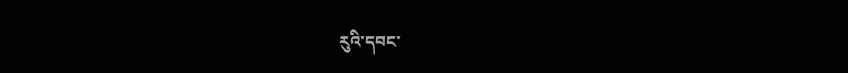རུའི་དབང་